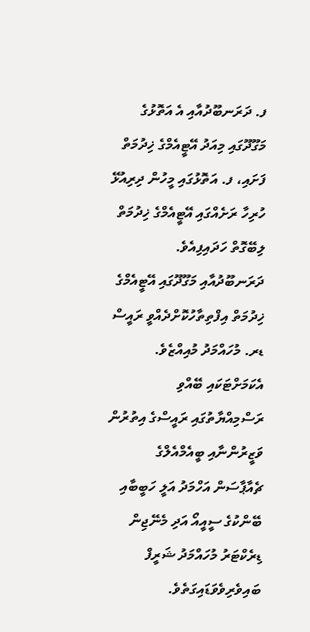ފ. ދަރަނބޫދުއާއި އެ އަތޮޅުގެ މަގޫދޫގައި މިއަދު އޭޓީއެމްގެ ޚިދުމަތް ފަށައި، ފ. އަތޮޅުގައި މީހުން ދިރިއުޅޭ ހުރިހާ ރަށެއްގައި އޭޓީއެމްގެ ޚިދުމަތް ލިބޭގޮތް ހަދައިފިއެވެ.
ދަރަނބޫދުއާއި މަގޫދޫގައި އޭޓީއެމްގެ ޚިދުމަތް އިފްތިތާހުކޮށްދެއްވީ ރައީސް ޑރ. މުހައްމަދު މުއިއްޒެވެ. އެކަމަށްޓަކައި ބޭއްވި ރަސްމިއްޔާތުގައި ރައީސްގެ އިތުރުން ވަޒީރުންނާއި ބީއެމްއެލްގެ ޗެއާޕާސަން އަހްމަދު އަލީ ހަބީބާއި ބޭންކުގެ ސީއީއޯ އަދި މެނޭޖިން ޑިރެކްޓަރު މުހައްމަދު ޝަރީފް ބައިވެރިވެވަޑައިގަތެވެ.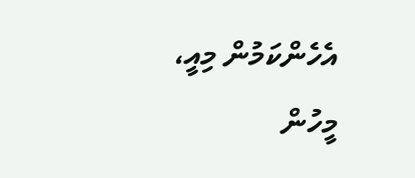އެހެންކަމުން މިއީ، މީހުން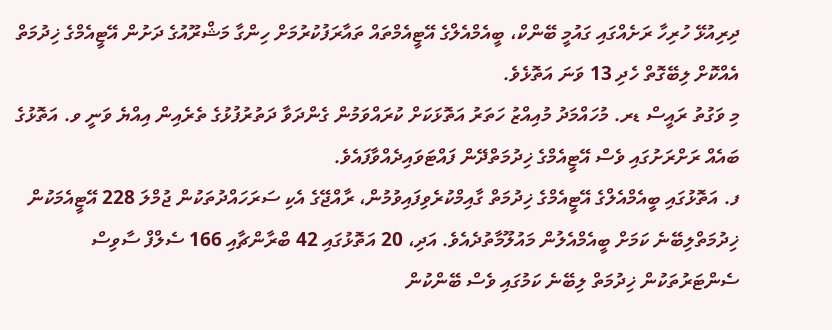ދިރިއުޅޭ ހުރިހާ ރަށެއްގައި ގައުމީ ބޭންކް، ބީއެމްއެލްގެ އޭޓީއެމްތައް ތައާރަފުކުރުމަށް ހިންގާ މަޝްރޫއުގެ ދަށުން އޭޓީއެމްގެ ޚިދުމަތް އެއްކޮށް ލިބޭގޮތް ހެދި 13 ވަނަ އަތޮޅެވެ.
މި ވަގުތު ރައީސް ޑރ. މުހައްމަދު މުއިއްޒު ހަތަރު އަތޮޅަކަށް ކުރައްވަމުން ގެންދަވާ ދަތުރުފުޅުގެ ތެރެއިން އިއްޔެ ވަނީ ވ. އަތޮޅުގެ ބައެއް ރަށްރަށުގައި ވެސް އޭޓީއެމްގެ ޚިދުމަތްދޭން ފައްޓަވައިދެއްވާފައެވެ.
ފ. އަތޮޅުގައި ބީއެމްއެލްގެ އޭޓީއެމްގެ ޚިދުމަތް ގާއިމްކުރެވިފައިވުމުން، ރާއްޖޭގެ އެކި ސަރަހައްދުތަކުން ޖުމްލަ 228 އޭޓީއެމަކުން ޚިދުމަތްލިބޭނެ ކަމަށް ބީއެމްއެލުން މައުލޫމާތުދެއެވެ. އަދި، 20 އަތޮޅުގައި 42 ބްރާންޗާއި 166 ސެލްފް ސާވިސް ސެންޓަރުތަކުން ޚިދުމަތް ލިބޭނެ ކަމުގައި ވެސް ބޭންކުން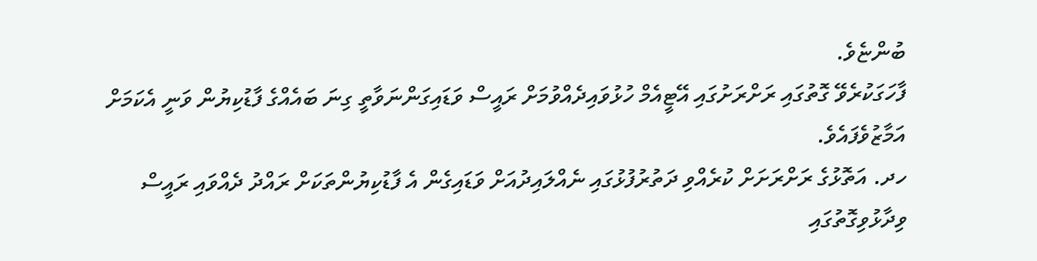ބުންޏެވެ.
ފާހަގަކުރެވޭ ގޮތުގައި ރަށްރަށުގައި އޭޓީއެމް ހުޅުވައިދެއްވުމަށް ރައީސް ވަޑައިގަންނަވާތީ ގިނަ ބައެއްގެ ފާޑުކިޔުން ވަނީ އެކަމަށް އަމާޒުވެފައެވެ.
ހދ. އަތޮޅުގެ ރަށްރަށަށް ކުރެއްވި ދަތުރުފުޅުގައި ނެއްލައިދުއަށް ވަޑައިގެން އެ ފާޑުކިޔުންތަކަށް ރައްދު ދެއްވައި ރައީސް ވިދާޅުވިގޮތުގައި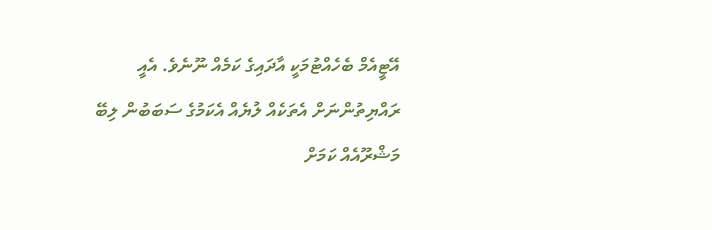އޭޓީއެމް ބެހެއްޓުމަކީ އާދައިގެ ކަމެއް ނޫނެވެ. އެއީ ރައްޔިތުންނަށް އެތަކެއް ލުޔެއް އެކަމުގެ ސަބަބުން ލިބޭ މަޝްރޫއެއް ކަމަށް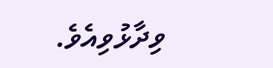ވިދާޅުވިއެވެ.